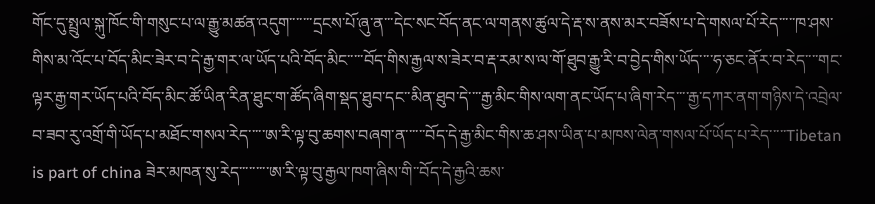གོང་དུ་སྤྲུལ་སྐུ་ཁོང་གི་གསུང་པ་ལ་རྒྱུ་མཚན་འདུག་་་་་་་དྲངས་པོ་ཞུ་ན་་་དེང་སང་བོད་ནང་ལ་གནས་ཚུལ་དེ་རྡ་ས་ནས་མར་བཟོས་པ་དེ་གསལ་པོ་རེད་་་་་ཁ་ཤས་གིས་མ་འོང་པ་བོད་མིང་ཟེར་བ་དེ་རྒྱ་གར་ལ་ཡོད་པའི་བོད་མིང་་་་་བོད་གིས་རྒྱལ་ས་ཟེར་བ་རྡ་རམ་ས་ལ་གོ་ཐུབ་རྒྱུ་རི་བ་བྱེད་གིས་ཡོད་་་་ཧ་ཅང་ནོར་བ་རེད་་་་གང་ལྟར་རྒྱ་གར་ཡོད་པའི་བོད་མིང་ཚོ་ཡིན་རིན་ཐུང་ག་ཚོད་ཞིག་སྡད་ཐུབ་དང་་མིན་ཐུབ་དེ་་་་རྒྱ་མིང་གིས་ལག་ནང་ཡོད་པ་ཞིག་རེད་་་་རྒྱ་དཀར་ནག་གཉིས་དེ་འབྲེལ་བ་ཟབ་རུ་འགྲོ་གི་ཡོད་པ་མཐོང་གསལ་རེད་་་་་ཨ་རི་ལྟ་བུ་ཆགས་བཞག་ན་་་་་་བོད་དེ་རྒྱ་མིང་གིས་ཆ་ཤས་ཡིན་པ་མཁས་ལེན་གསལ་པོ་ཡོད་པ་རེད་་་་་Tibetan is part of china ཟེར་མཁན་སུ་རེད་་་་་་་་་ཨ་རི་ལྟ་བུ་རྒྱལ་ཁག་ཞིས་གི་་བོད་དེ་རྒྱའི་ཆས་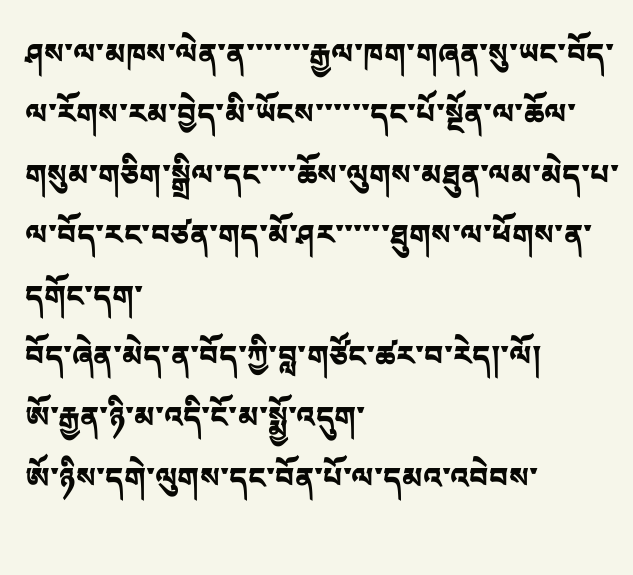ཤས་ལ་མཁས་ལེན་ན་་་་་་་རྒྱལ་ཁག་གཞན་སུ་ཡང་བོད་ལ་རོགས་རམ་བྱེད་མི་ཡོངས་་་་་་དང་པོ་སྔོན་ལ་ཆོལ་གསུམ་གཅིག་སྒྲིལ་དང་་་་ཆོས་ལུགས་མཐུན་ལམ་མེད་པ་ལ་བོད་རང་བཙན་གད་མོ་ཤར་་་་་་ཐུགས་ལ་ཕོགས་ན་དགོང་དག་
བོད་ཞེན་མེད་ན་བོད་ཀྱི་བླ་གཙོང་ཚར་བ་རེད།་ལོ།
ཨོ་རྒྱན་ཉི་མ་འདི་ངོ་མ་སྨྱོ་འདུག་
ཨོ་ཉིས་དགེ་ལུགས་དང་བོན་པོ་ལ་དམའ་འབེབས་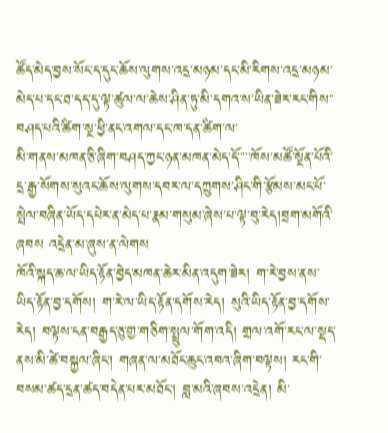ཚོད་མེད་བྱས་སོང་ད་དུང་ཆོས་ལུགས་འདྲ་མཉམ་དང་མི་རིགས་འདྲ་མཉམ་
མེད་པ་དང་ཐ་དད་དུ་ལྟ་ཚུལ་ལ་ཆེས་ཤིན་ཏུ་མི་དགའ་ས་ཡིན་ཟེར་རང་གིས་་བཤད་པའི་ཚིག་སྔ་ཕྱི་ནང་འགལ་དང་ཁ་དན་ཚིག་ལ་
མི་གནས་མཁན་ཅི་ཞིག་བཤད་ཀྱང་ཉན་མཁན་མེད་དོ་་་་་ཁོས་མཚོ་སྔོན་པོའི་དྲ་རྒྱ་སོགས་སུའང་ཆོས་ལུགས་དབར་ལ་དཀྲུགས་ཤིང་གི་རྩོམས་མང་པོ་སྤེལ་བཞིན་ཡོད་དཔེར་ན་མེད་པ་རྣམ་གསུམ་ཞེས་པ་ལྟ་བུ་རེད།བྲག་མགོའི་ཞབས འདྲེན་མ་ཞུས་ན་ལེགས
ཁོའི་སྐད་ཆ་ལ་ཡིད་རྟོན་བྱེད་མཁན་ཆེར་མིན་འདུག་ཟེར། ག་རེ་བྱས་ནས་ཡིད་རྟོན་བྱ་དགོས། ག་རེ་ལ་ཡིད་རྟོན་དགོས་རེད། སུའི་ཡིད་རྟོན་བྱ་དགོས་རེད། བལྟས་ངན་བརྒྱད་ཅུ་གྱ་གཅིག་སྤྲུལ་གོག་འདི། གྲལ་འགོ་རང་ལ་སྡད་ནས་མི་ཚེ་བསྐྱལ་ཞིང་། གཞན་ལ་མཐོང་ཆུང་འབའ་ཞིག་བལྟས། རང་གི་བསམ་ཚད་དྲན་ཚད་བདེན་པར་མཐོང་། བླ་མའི་ཞབས་འདྲེན། མི་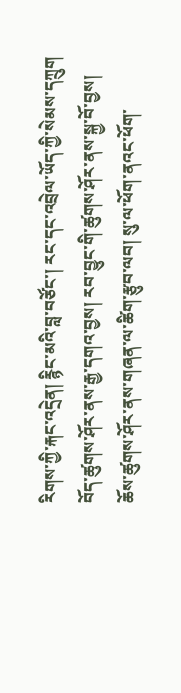རིགས་ཀྱི་རྐང་འདྲེན། རྙིང་མའི་བླ་བཙོང་། རང་དང་འབྲེལ་ཡོད་ཀྱི་སེམས་དཀྲུག བོད་ཚུགས་ཤོར་ནས་རྒྱ་དགའ་བྱས། རབ་བྱུང་གི་ཚུགས་ཤོར་ནས་སྐྱ་བོ་བྱས། ཆོས་ཚུགས་ཤོར་ནས་གཞན་ལ་ཚིག་རྩུབ་ལབ། སུ་ལ་ཕོག་ནའང་ཕོག་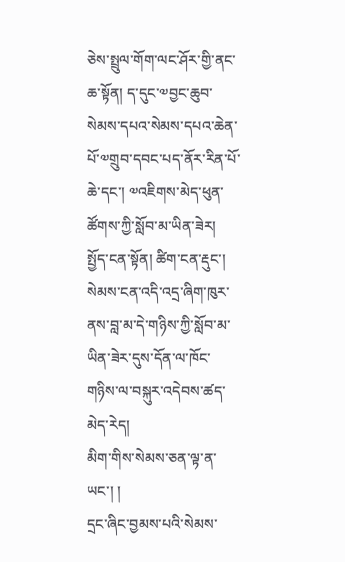ཅེས་སྤྲུལ་གོག་ལང་ཤོར་གྱི་ནང་ཆ་སྟོན། ད་དུང་༧བྱང་ཆུབ་སེམས་དཔའ་སེམས་དཔའ་ཆེན་པོ་༧གྲུབ་དབང་པད་ནོར་རིན་པོ་ཆེ་དང་། ༧འཇིགས་མེད་ཕུན་ཚོགས་ཀྱི་སློབ་མ་ཡིན་ཟེར། སྤྱོད་ངན་སྟོན། ཚིག་ངན་རྡུང་། སེམས་ངན་འདི་འདྲ་ཞིག་ཁུར་ནས་བླ་མ་དེ་གཉིས་ཀྱི་སློབ་མ་ཡིན་ཟེར་དུས་དོན་ལ་ཁོང་གཉིས་ལ་བསྐུར་འདེབས་ཚད་མེད་རེད།
མིག་གིས་སེམས་ཅན་ལྟ་ན་ཡང་། །
དྲང་ཞིང་བྱམས་པའི་སེམས་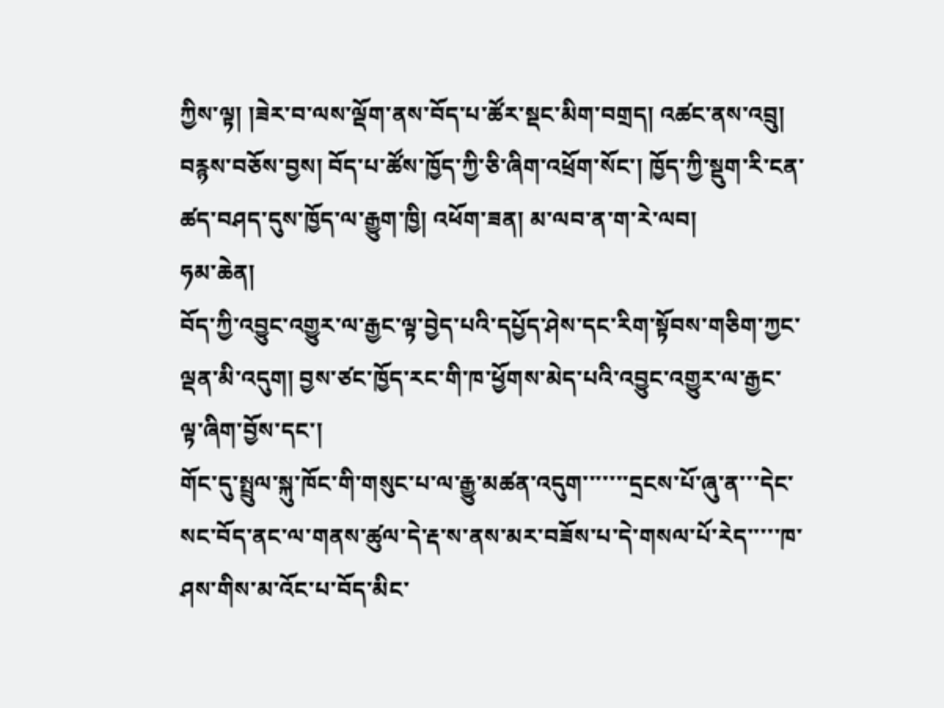ཀྱིས་ལྟ། །ཟེར་བ་ལས་ལྡོག་ནས་བོད་པ་ཚོར་སྡང་མིག་བགྲད། འཚང་ནས་འབྲུ། བརྙས་བཅོས་བྱས། བོད་པ་ཚོས་ཁྱོད་ཀྱི་ཅི་ཞིག་འཕྲོག་སོང་། ཁྱོད་ཀྱི་སྡུག་རི་ངན་ཚད་བཤད་དུས་ཁྱོད་ལ་རྒྱུག་ཁྱི། འཕོག་ཟན། མ་ལབ་ན་ག་རེ་ལབ།
ཧམ་ཆེན།
བོད་ཀྱི་འབྱུང་འགྱུར་ལ་རྒྱང་ལྟ་བྱེད་པའི་དཔྱོད་ཤེས་དང་རིག་སྟོབས་གཅིག་ཀྱང་ལྡན་མི་འདུག། བྱས་ཙང་ཁྱོད་རང་གི་ཁ་ཕྱོགས་མེད་པའི་འབྱུང་འགྱུར་ལ་རྒྱང་ལྟ་ཞིག་བྱོས་དང་།
གོང་དུ་སྤྲུལ་སྐུ་ཁོང་གི་གསུང་པ་ལ་རྒྱུ་མཚན་འདུག་་་་་་་དྲངས་པོ་ཞུ་ན་་་དེང་སང་བོད་ནང་ལ་གནས་ཚུལ་དེ་རྡ་ས་ནས་མར་བཟོས་པ་དེ་གསལ་པོ་རེད་་་་་ཁ་ཤས་གིས་མ་འོང་པ་བོད་མིང་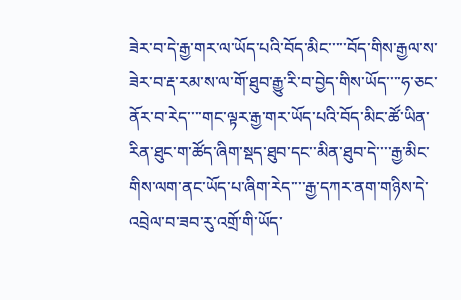ཟེར་བ་དེ་རྒྱ་གར་ལ་ཡོད་པའི་བོད་མིང་་་་་བོད་གིས་རྒྱལ་ས་ཟེར་བ་རྡ་རམ་ས་ལ་གོ་ཐུབ་རྒྱུ་རི་བ་བྱེད་གིས་ཡོད་་་་ཧ་ཅང་ནོར་བ་རེད་་་་གང་ལྟར་རྒྱ་གར་ཡོད་པའི་བོད་མིང་ཚོ་ཡིན་རིན་ཐུང་ག་ཚོད་ཞིག་སྡད་ཐུབ་དང་་མིན་ཐུབ་དེ་་་་རྒྱ་མིང་གིས་ལག་ནང་ཡོད་པ་ཞིག་རེད་་་་རྒྱ་དཀར་ནག་གཉིས་དེ་འབྲེལ་བ་ཟབ་རུ་འགྲོ་གི་ཡོད་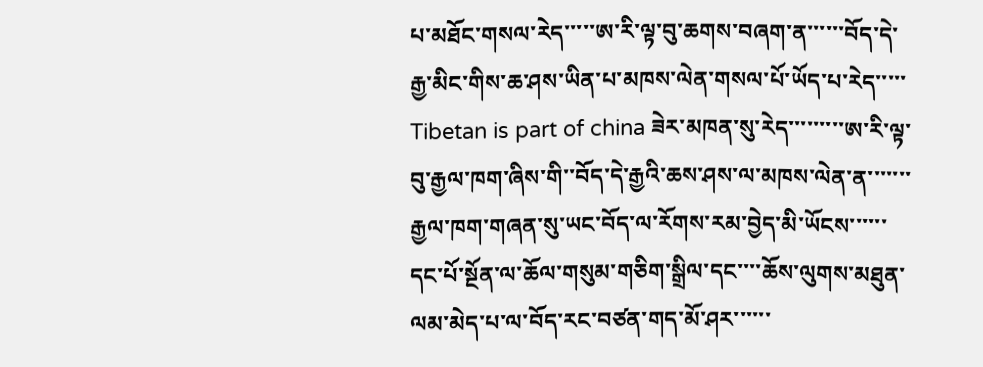པ་མཐོང་གསལ་རེད་་་་་ཨ་རི་ལྟ་བུ་ཆགས་བཞག་ན་་་་་་བོད་དེ་རྒྱ་མིང་གིས་ཆ་ཤས་ཡིན་པ་མཁས་ལེན་གསལ་པོ་ཡོད་པ་རེད་་་་་Tibetan is part of china ཟེར་མཁན་སུ་རེད་་་་་་་་་ཨ་རི་ལྟ་བུ་རྒྱལ་ཁག་ཞིས་གི་་བོད་དེ་རྒྱའི་ཆས་ཤས་ལ་མཁས་ལེན་ན་་་་་་་རྒྱལ་ཁག་གཞན་སུ་ཡང་བོད་ལ་རོགས་རམ་བྱེད་མི་ཡོངས་་་་་་དང་པོ་སྔོན་ལ་ཆོལ་གསུམ་གཅིག་སྒྲིལ་དང་་་་ཆོས་ལུགས་མཐུན་ལམ་མེད་པ་ལ་བོད་རང་བཙན་གད་མོ་ཤར་་་་་་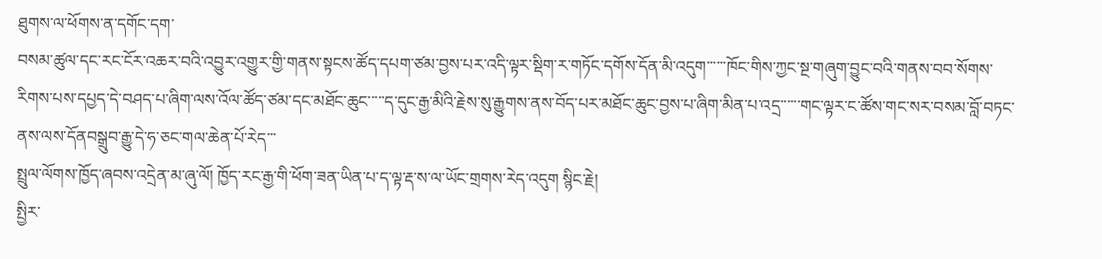ཐུགས་ལ་ཕོགས་ན་དགོང་དག་
བསམ་ཚུལ་དང་རང་ངོར་འཆར་བའི་འབྱུར་འགྱུར་གྱི་གནས་སྟངས་ཚོད་དཔག་ཙམ་བྱས་པར་འདི་ལྟར་སྡིག་ར་གཏོང་དགོས་དོན་མི་འདུག་་་་་་ཁོང་གིས་ཀྱང་སྔ་གཞུག་བྱུང་བའི་གནས་བབ་སོགས་རིགས་པས་དཔྱད་དེ་བཤད་པ་ཞིག་ལས་འོལ་ཚོད་ཙམ་དང་མཐོང་ཆུང་་་་་ད་དུང་རྒྱ་མིའི་རྗེས་སུ་རྒྱུགས་ནས་བོད་པར་མཐོང་ཆུང་བྱས་པ་ཞིག་མིན་པ་འདྲ་་་་་་གང་ལྟར་ང་ཚོས་གང་སར་བསམ་བློ་བཏང་ནས་ལས་དོནབསྒྲུབ་རྒྱུ་དེ་ཧ་ཅང་གལ་ཆེན་པོ་རེད་་་
སྤྲུལ་ལོགས་ཁྱོད་ཞབས་འདྲེན་མ་ཞུ་ལོ། ཁྱོད་རང་རྒྱ་གི་ཕོག་ཟན་ཡིན་པ་ད་ལྟ་རྡ་ས་ལ་ཡོང་གྲགས་རེད་འདུག སྙིང་རྗེ།
སྤྱིར་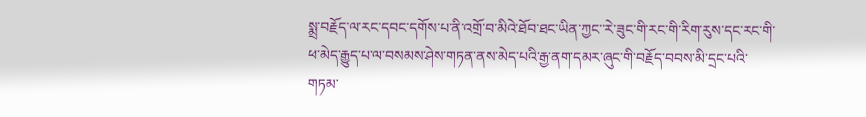སྨྲ་བརྗོད་ལ་རང་དབང་དགོས་པ་ནི་འགྲོ་བ་མིའེ་ཐོབ་ཐང་ཡིན་ཀྱང་་རེ་ཟུང་གི་རང་གི་རིག་རུས་དང་རང་གི་ཕ་མེད་རྒྱུད་པ་ལ་བསམས་ཤེས་གཏན་ནས་མེད་པའི་རྒྱ་ནག་དམར་ཞུང་གི་བརྗོད་བབས་མི་དྲང་པའི་གཏམ་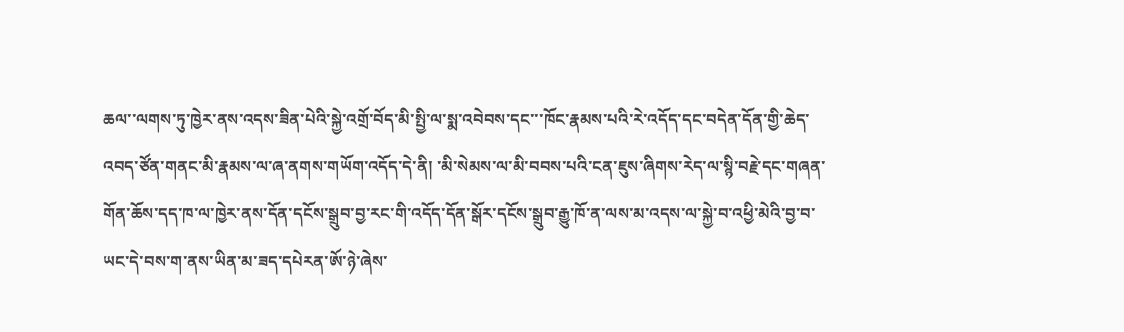ཆལ་་ལགས་ཏུ་ཁྱེར་ནས་འདས་ཟིན་པེའི་སྐྱེ་འགྲོ་བོད་མི་སྤྱི་ལ་སྨ་འབེབས་དང་་་ཁོང་རྣམས་པའི་རེ་འདོད་དང་བདེན་དོན་གྱི་ཆེད་འབད་ཙོན་གནང་མི་རྣམས་ལ་ཞ་ནགས་གཡོག་འདོད་དེ་ནི། ་མི་སེམས་ལ་མི་བབས་པའི་ངན་ཇུས་ཞིགས་རེད་ལ་སྙི་བརྗེ་དང་གཞན་གོན་ཆོས་དད་ཁ་ལ་ཁྱེར་ནས་དོན་དངོས་སྒྲུབ་བྱ་རང་གི་འདོད་དོན་སྒོར་དངོས་སྒྲུབ་རྒྱུ་ཁོ་ན་ལས་མ་འདས་ལ་སྐྱེ་བ་འཕྱི་མེའི་བྱ་བ་ཡང་དེ་བས་ག་ནས་ཡིན་མ་ཟད་དཔེརན་ཨོ་ཉེ་ཞེས་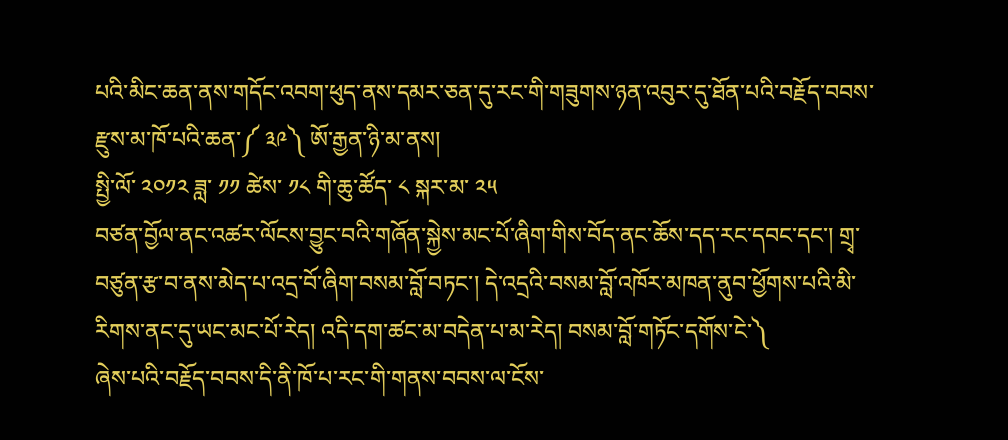པའི་མིང་ཆན་ནས་གདོང་འབག་ཕུད་ནས་དམར་ཅན་དུ་རང་གི་གཟུགས་ཉན་འབུར་དུ་ཐོན་པའི་བརྗོད་བབས་རྫུས་མ་ཁོ་པའི་ཆན་༼ ༣༩༽ ཨོ་རྒྱན་ཉི་མ་ནས།
སྤྱི་ལོ་ ༢༠༡༢ ཟླ་ ༡༡ ཚེས་ ༡༨ གི་ཆུ་ཚོད་ ༨ སྐར་མ་ ༢༥
བཙན་བྱོལ་ནང་འཚར་ལོངས་བྱུང་བའི་གཞོན་སྐྱེས་མང་པོ་ཞིག་གིས་བོད་ནང་ཆོས་དད་རང་དབང་དང་། གྲྭ་བཙུན་རྩ་བ་ནས་མེད་པ་འདྲ་བོ་ཞིག་བསམ་བློ་བཏང་། དེ་འདྲའི་བསམ་བློ་འཁོར་མཁན་ནུབ་ཕྱོགས་པའི་མི་རིགས་ནང་དུ་ཡང་མང་པོ་རེད། འདི་དག་ཚང་མ་བདེན་པ་མ་རེད། བསམ་བློ་གཏོང་དགོས་ངེ་༽
ཞེས་པའི་བརྗོད་བབས་དི་ནི་ཁོ་པ་རང་གི་གནས་བབས་ལ་ངོས་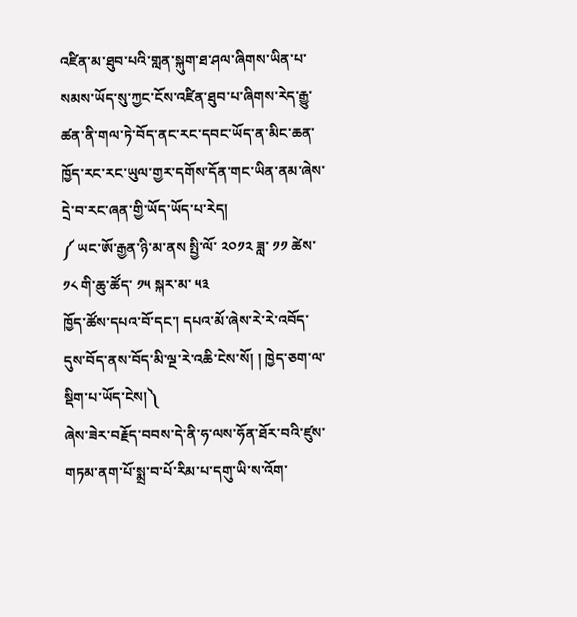འཛིན་མ་ཐུབ་པའི་གླན་སྐུག་ཐ་ཤལ་ཞིགས་ཡིན་པ་སམས་ཡོད་སུ་ཀྱང་ངོས་འཛིན་ཐུབ་པ་ཞིགས་རེད་རྒྱུ་ཚན་ནི་གལ་ཏེ་བོད་ནང་རང་དབང་ཡོད་ན་མིང་ཆན་ཁྱོད་རང་རང་ཡུལ་གྱར་དགོས་དོན་གང་ཡིན་ནམ་ཞེས་དྲེ་བ་རང་ཞན་གྱི་ཡོད་ཡོད་པ་རེད།
༼ ཡང་ཨོ་རྒྱན་ཉི་མ་ནས སྤྱི་ལོ་ ༢༠༡༢ ཟླ་ ༡༡ ཚེས་ ༡༨ གི་ཆུ་ཚོད་ ༡༥ སྐར་མ་ ༥༣
ཁྱོད་ཚོས་དཔའ་བོ་དང་། དཔའ་མོ་ཞེས་རེ་རེ་འབོད་དུས་བོད་ནས་བོད་མི་ལྔ་རེ་འཆི་ངེས་སོ། ། ཁྱེད་ཅག་ལ་སྡིག་པ་ཡོད་ངེས།༽
ཞེས་ཟེར་བརྗོད་བབས་དེ་ནི་ཧ་ལས་ཧོན་ཐོར་བའི་ཛུས་གཏམ་ནག་པོ་སྨྲ་བ་པོ་རིམ་པ་དགུ་ཡི་ས་འོག་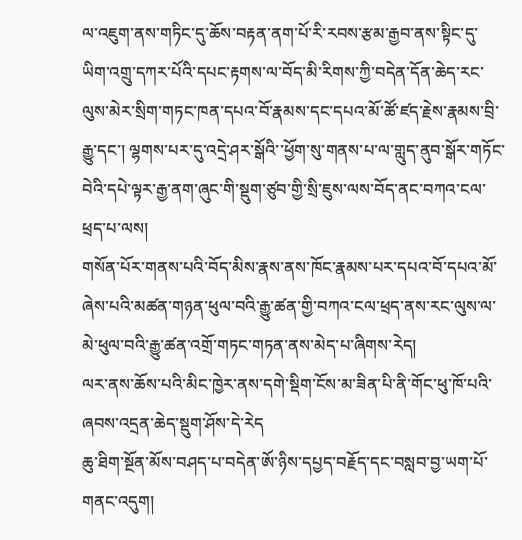ལ་འཇུག་ནས་གཏིང་དུ་ཆོས་བརྟན་ནག་པོ་རི་རབས་རྩམ་རྒྱབ་ནས་སྟིང་དུ་ཡིག་འགྲུ་དཀར་པོའི་དཔང་རྟགས་ལ་བོད་མི་རིགས་ཀྱི་བདེན་དོན་ཆེད་རང་ལུས་མེར་སྲིག་གཏང་ཁན་དཔའ་བོ་རྣམས་དང་དཔའ་མོ་ཚོ་ཛད་རྗེས་རྣམས་བྲི་རྒྱུ་དང་། ལྷགས་པར་དུ་འདྲེ་ཤར་སྒོའི་་ཕྱོག་སུ་གནས་པ་ལ་གླུད་ནུབ་སྒོར་གཏོང་བེའི་དཔེ་ལྟར་རྒྱ་ནག་ཞུང་གི་སྡུག་ཙུབ་གྱི་སྲི་ཇུས་ལས་བོད་ནང་བཀའ་ངལ་ཕྲད་པ་ལས།
གསོན་པོར་གནས་པའི་བོད་མིས་རྣས་ནས་ཁོང་རྣམས་པར་དཔའ་བོ་དཔའ་མོ་ཞེས་པའི་མཚན་གཉན་ཕུལ་བའི་རྒྱུ་ཚན་གྱི་བཀའ་ངལ་ཕྲད་ནས་རང་ལུས་ལ་མེ་ཕུལ་བའི་རྒྱུ་ཚན་འགྲོ་གཏང་གཏན་ནས་མེད་པ་ཞིགས་རེད།
ལར་ནས་ཆོས་པའི་མིང་ཁྱེར་ནས་དགེ་སྡིག་ངོས་མ་ཟིན་པི་ནི་གོང་ཕུ་ཁོ་པའི་ཞབས་འདྲན་ཆེད་སྡུག་ཤོས་དེ་རེད
ཆུ་ཐིག་སྔོན་མོས་བཤད་པ་བདེན་ཨོ་ཉིས་དཔྱད་བརྗོད་དང་བསླབ་བྱ་ཡག་པོ་གནང་འདུག།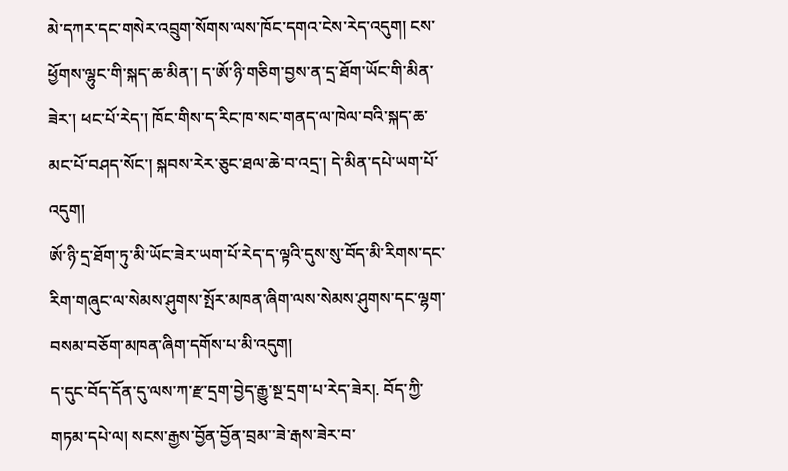མེ་དཀར་དང་གསེར་འབྲུག་སོགས་ལས་ཁོང་དགའ་ངེས་རེད་འདུག། ངས་ཕྱོགས་ལྷུང་གི་སྐད་ཆ་མིན་། ད་ཨོ་ཉི་གཅིག་བྱས་ན་དྲ་ཐོག་ཡོང་གི་མིན་ཟེར་། ཕང་པོ་རེད་། ཁོང་གིས་ད་རིང་ཁ་སང་གནད་ལ་ཁེལ་བའི་སྐད་ཆ་མང་པོ་བཤད་སོང་། སྐབས་རེར་ཅུང་ཐལ་ཆེ་བ་འདྲ་། དེ་མིན་དཔེ་ཡག་པོ་འདུག།
ཨོ་ཉི་དྲ་ཐོག་ཏུ་མི་ཡོང་ཟེར་ཡག་པོ་རེད་ད་ལྟའི་དུས་སུ་བོད་མི་རིགས་དང་རིག་གཞུང་ལ་སེམས་ཤུགས་སྤོར་མཁན་ཞིག་ལས་སེམས་ཤུགས་དང་ལྷག་བསམ་བཅོག་མཁན་ཞིག་དགོས་པ་མི་འདུག།
ད་དུང་བོད་དོན་དུ་ལས་ཀ་རྫ་དྲག་བྱེད་རྒྱུ་སྔ་དྲག་པ་རེད་ཟེར།. བོད་ཀྱི་གཏམ་དཔེ་ལ། སངས་རྒྱས་བྱོན་བྱོན་བྲམ་་ཟེ་རྒས་ཟེར་བ་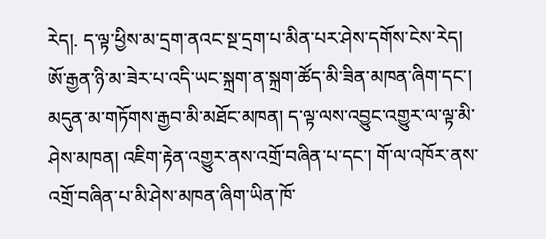རེད།. ད་ལྟ་ཕྱིས་མ་དྲག་ནའང་སྔ་དྲག་པ་མིན་པར་ཤེས་དགོས་ངེས་རེད།
ཨོ་རྒྱན་ཉི་མ་ཟེར་པ་འདི་ཡང་སྐྲག་ན་སྐྲག་ཚོད་མི་ཟིན་མཁན་ཞིག་དང་། མདུན་མ་གཏོགས་རྒྱབ་མི་མཐོང་མཁན། ད་ལྟ་ལས་འབྱུང་འགྱུར་ལ་ལྟ་མི་ཤེས་མཁན། འཇིག་རྟེན་འགྱུར་ནས་འགྲོ་བཞིན་པ་དང་། གོ་ལ་འཁོར་ནས་འགྲོ་བཞིན་པ་མི་ཤེས་མཁན་ཞིག་ཡིན་ཁོ་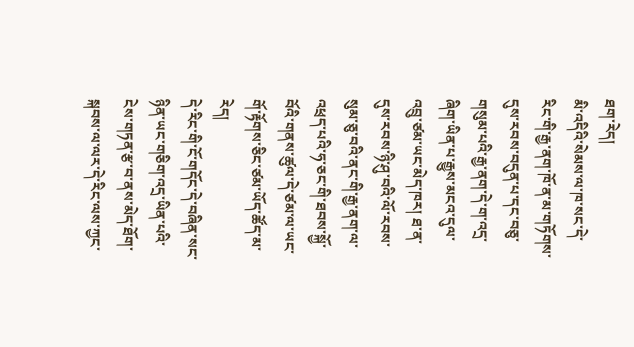ཐག་རེད།
མི་འདིའི་སེམས་ལ་ཁ་སང་དེ་རིང་གི་རྒྱ་ནག་ཁོ་ན་མ་གཏོགས་དུས་རབས་བདུན་པ་དང་བཅུ་གསུམ་པའི་རྒྱ་ནག་དེ་ག་འདྲ་ཞིག་ཡིན་པ་རྒྱུས་མངའ་དུལ་འབྲུ་ཙམ་ཡང་མེད་ཁར། ཐ་ན་དུས་རབས་ཉི་ཤུ་བའི་ལོ་རབས་སུམ་ཅུ་བའི་ནང་གི་རྒྱ་ནག་ལ་འཕྲད་པའི་ཧ་ཅང་གི་ཐབས་སྐྱོ་བོའི་གནས་ཚུལ་དེ་ཙམ་ལ་ཡང་གོ་རྟོགས་ཅིང་ཙམ་ཡོད་ཚོད་མ་རེད།
དེ་རིང་གི་ངོ་གདོང་དེ་བཞིན་སང་ཉིན་ཡང་གཅིག་འདྲ་ཡིན་པའི་ངེས་གཏན་རྩ་བ་ནས་མེད་ཐོག་སྐབས་ལ་ལར་དེ་རིང་ལས་ཀྱང་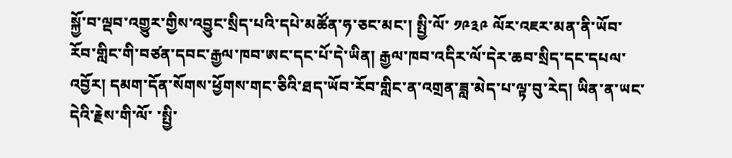སྐྱོ་བ་ལྡབ་འགྱུར་གྱིས་འབྱུང་སྲིད་པའི་དཔེ་མཚོན་ཧ་ཅང་མང་། སྤྱི་ལོ་ ༡༩༣༩ ལོར་འཇར་མན་ནི་ཡོབ་རོབ་གླིང་གི་བཙན་དབང་རྒྱལ་ཁབ་ཨང་དང་པོ་དེ་ཡིན། རྒྱལ་ཁབ་འདིར་ལོ་དེར་ཆབ་སྲིད་དང་དཔལ་འབྱོར། དམག་དོན་སོགས་ཕྱོགས་གང་ཅིའི་ཐད་ཡོབ་རོབ་གླིང་ན་འགྲན་ཟླ་མེད་པ་ལྟ་བུ་རེད། ཡིན་ན་ཡང་དེའི་རྗེས་གི་ལོ་ ་སྤྱི་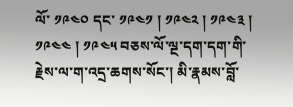ལོ་ ༡༩༤༠ དང་ ༡༩༤༡ ། ༡༩༤༢ ། ༡༩༤༣ ། ༡༩༤༤ ། ༡༩༤༥ བཅས་ལོ་ལྔ་དག་དག་གི་རྗེས་ལ་ག་འདྲ་ཆགས་སོང་། མི་རྣམས་བློ་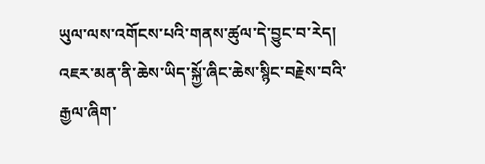ཡུལ་ལས་འགོངས་པའི་གནས་ཚུལ་དེ་བྱུང་བ་རེད། འཇར་མན་ནི་ཆེས་ཡིད་སྐྱོ་ཞིང་ཆེས་སྙིང་བརྗེས་བའི་རྒྱལ་ཞིག་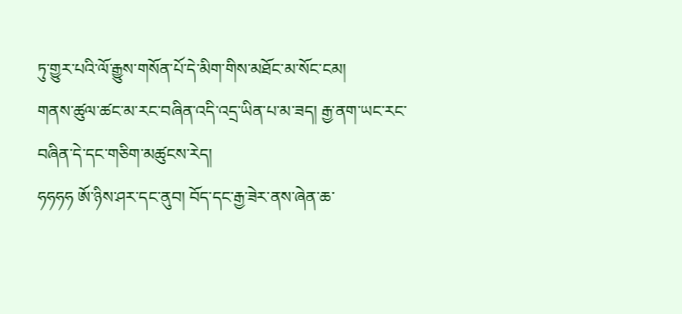ཏུ་གྱུར་པའི་ལོ་རྒྱུས་གསོན་པོ་དེ་མིག་གིས་མཐོང་མ་སོང་ངམ།
གནས་ཚུལ་ཚང་མ་རང་བཞིན་འདི་འདྲ་ཡིན་པ་མ་ཟད། རྒྱ་ནག་ཡང་རང་བཞིན་དེ་དང་གཅིག་མཚུངས་རེད།
ཧཧཧཧ ཨོ་ཉིས་ཤར་དང་ནུབ། བོད་དང་རྒྱ་ཟེར་ནས་ཞེན་ཆ་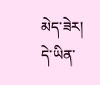མེད་ཟེར། དེ་ཡིན་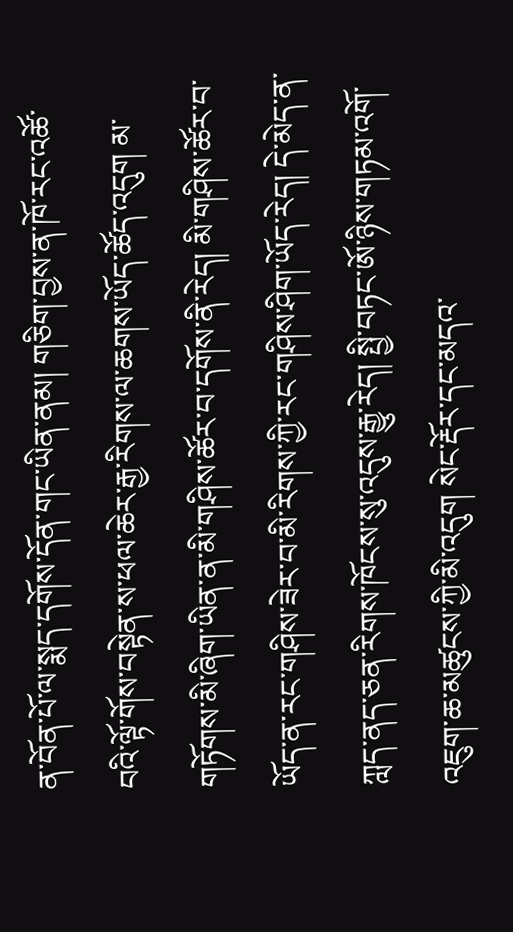ན་བོན་པོ་ལ་སྨད་དགོས་དོན་གང་ཡིན་ནམ། གཅིག་བྱས་ན་ཁོ་རང་འཚོ་བའི་ལྟོ་གོས་བསྟེན་ས་ཕལ་ཆེར་རྒྱ་རིགས་ལ་ཆགས་ཡོད་ཚོད་འདུག མ་གཏོགས་མི་ཞིག་ཡིན་ན་མི་གཤིས་ཚོར་བ་དགོས་ནི་རེད། མི་གཤིས་ཚོར་བ་ཡོད་ན་རང་གཤིས་ཟེར་བ་མི་རིགས་ཀྱི་རང་གཤིས་ཤིག་ཡོད་རེད། དེ་མེད་ན་ཀླད་ནད་ཅན་རིགས་ཁོངས་སུ་འདུས་རྒྱུ་རེད། སྤྱི་བཏང་ཨོ་ཉིས་གཏམ་འགོ་འཇུག་ཆ་མཚུངས་ཀྱི་མི་འདུག སེང་རྡོར་དང་མདའ་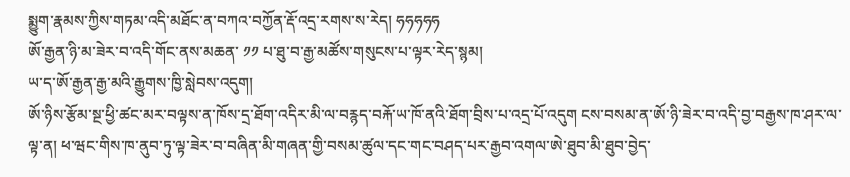སྨྱུག་རྣམས་ཀྱིས་གཏམ་འདི་མཐོང་ན་བཀའ་བཀྱོན་རྡོ་འདྲ་རགས་ས་རེད། ཧཧཧཧཧ
ཨོ་རྒྱན་ཉི་མ་ཟེར་བ་འདི་གོང་ནས་མཆན་ ༡༡ པ་ཐུ་བ་རྒྱ་མཚོས་གསུངས་པ་ལྟར་རེད་སྙམ།
ཡ་ད་ཨོ་རྒྱན་རྒྱ་མའི་རྒྱུགས་ཁྱི་སླེབས་འདུག།
ཨོ་ཉིས་རྩོམ་སྔ་ཕྱི་ཚང་མར་བལྟས་ན་ཁོས་དྲ་ཐོག་འདིར་མི་ལ་བརྙད་བརྐོ་ཡ་ཁོ་ནའི་ཐོག་བྲིས་པ་འདྲ་པོ་འདུག ངས་བསམ་ན་ཨོ་ཉི་ཟེར་བ་འདི་བྱ་བརྒྱས་ཁ་ཤར་ལ་ལྟ་ན། ཕ་ཝང་གིས་ཁ་ནུབ་ཏུ་ལྟ་ཟེར་བ་བཞིན་མི་གཞན་གྱི་བསམ་ཚུལ་དང་གང་བཤད་པར་རྒྱབ་འགལ་ཨེ་ཐུབ་མི་ཐུབ་བྱེད་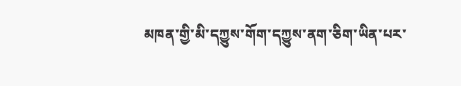མཁན་གྱི་མི་དཀྱུས་གོག་དཀྱུས་ནག་ཅིག་ཡིན་པར་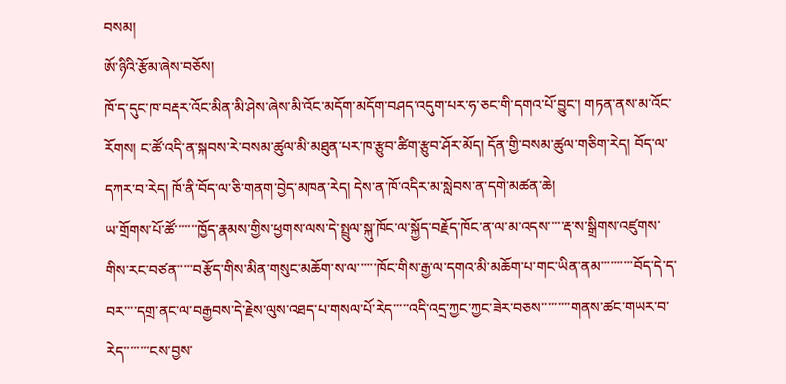བསམ།
ཨོ་ཉིའི་རྩོམ་ཞེས་བཅོས།
ཁོ་ད་དུང་ཁ་བརྡར་འོང་མིན་མི་ཤེས་ཞེས་མི་འོང་མདོག་མདོག་བཤད་འདུག་པར་ཧ་ཅང་གི་དགའ་པོ་བྱུང་། གཏན་ནས་མ་འོང་རོགས། ང་ཚོ་འདི་ན་སྐབས་རེ་བསམ་ཚུལ་མི་མཐུན་པར་ཁ་རྩུབ་ཚིག་རྩུབ་ཤོར་མོད། དོན་གྱི་བསམ་ཚུལ་གཅིག་རེད། བོད་ལ་དཀར་བ་རེད། ཁོ་ནི་བོད་ལ་ཅི་གནག་བྱེད་མཁན་རེད། དེས་ན་ཁོ་འདིར་མ་སླེབས་ན་དགེ་མཚན་ཆེ།
ཡ་གྲོགས་པོ་ཚོ་་་་་་་ཁྱོད་རྣམས་གྱིས་ཕྱགས་ལས་དེ་སྤྲུལ་སྐུ་ཁོང་ལ་སྐྱོད་བརྗོད་ཁོང་ན་ལ་མ་འདས་་་་་རྡ་ས་སྒྲིགས་འཛུགས་གིས་རང་བཙན་་་་་བརྩོད་གིས་མིན་གསུང་མཆོག་ས་ལ་་་་་་ཁོང་གིས་རྒྱ་ལ་དགའ་མི་མཆོག་པ་གང་ཡིན་ནམ་་་་་་་་་་བོད་དེ་ད་བར་་་་དགྲ་ནང་ལ་བརྒྱབས་དེ་རྗེས་ལུས་འཐད་པ་གསལ་པོ་རེད་་་་་འདི་འདྲ་ཀྱང་ཀྱང་ཟེར་བཅས་་་་་་་་་གནས་ཚང་གཡར་བ་རེད་་་་་་་་ངས་བྱས་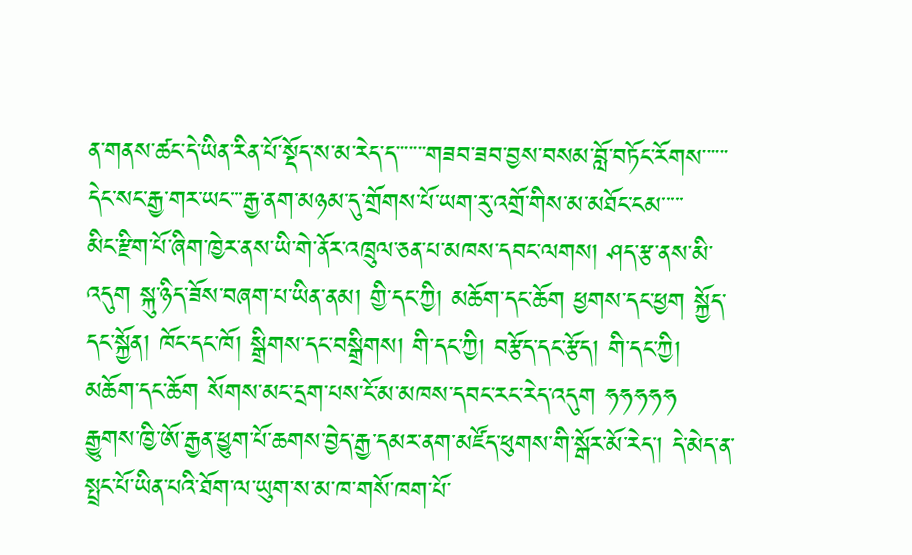ན་གནས་ཚང་དེ་ཡིན་རིན་པོ་སྡོད་ས་མ་རེད་ད་་་་་་་གཟབ་ཟབ་བྱས་བསམ་བློ་བཏོང་རོགས་་་་་་དེང་སང་རྒྱ་གར་ཡང་་་རྒྱ་ནག་མཉམ་དུ་གྲོགས་པོ་ཡག་རུ་འགྲོ་གིས་མ་མཐོང་ངམ་་་་་
མིང་རྫིག་པོ་ཞིག་ཁྱེར་ནས་ཡི་གེ་ནོར་འཁྲུལ་ཅན་པ་མཁས་དབང་ལགས། ཤད་རྩ་ནས་མི་འདུག སྐུ་ཉིད་ཟོས་བཞག་པ་ཡིན་ནམ། གྱི་དང་ཀྱི། མཆོག་དང་ཆོག ཕྱགས་དང་ཕྱག སྐྱོད་དང་སྐྱོན། ཁོང་དང་ཁོ། སྒྲིགས་དང་བསྒྲིགས། གི་དང་ཀྱི། བརྩོད་དང་རྩོད། གི་དང་ཀྱི། མཆོག་དང་ཆོག སོགས་མང་དྲག་པས་ངོ་མ་མཁས་དབང་རང་རེད་འདུག ཧཧཧཧཧ
རྒྱུགས་ཁྱི་ཨོ་རྒྱན་ཕྱུག་པོ་ཆགས་བྱེད་རྒྱ་དམར་ནག་མཛོད་ཕུགས་གི་སྒོར་མོ་རེད་། དེ་མེད་ན་
སྤྲང་པོ་ཡིན་པའི་ཐོག་ལ་ཡུག་ས་མ་ཁ་གསོ་ཁག་པོ་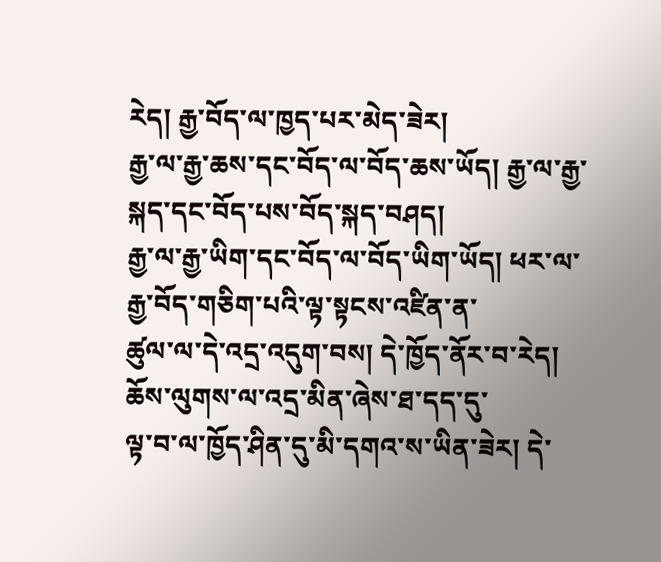རེད། རྒྱ་བོད་ལ་ཁྱད་པར་མེད་ཟེར།
རྒྱ་ལ་རྒྱ་ཆས་དང་བོད་ལ་བོད་ཆས་ཡོད། རྒྱ་ལ་རྒྱ་སྐད་དང་བོད་པས་བོད་སྐད་བཤད།
རྒྱ་ལ་རྒྱ་ཡིག་དང་བོད་ལ་བོད་ཡིག་ཡོད། ཕར་ལ་རྒྱ་བོད་གཅིག་པའི་ལྟ་སྟངས་འཛིན་ན་
ཚུལ་ལ་དེ་འདྲ་འདུག་བས། དེ་ཁྱོད་ནོར་བ་རེད། ཆོས་ལུགས་ལ་འདྲ་མིན་ཞེས་ཐ་དད་དུ་
ལྟ་བ་ལ་ཁྱོད་ཤིན་དུ་མི་དགའ་ས་ཡིན་ཟེར། དེ་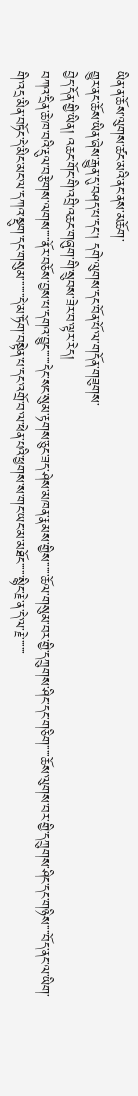ཡིན་ན་ཆོས་ལུགས་ཚང་མའི་ནང་ནས་མཆོག་
གྱུར་ནང་ཆོས་ཡིན་ཞེས་རྒྱུན་དུ་བཤད་པ་དང། དགེ་ལུགས་དང་བོན་པོ་ལ་གདོན་གཟུགས་
བྱེད་དོན་གྱི་ཡིན། འཆང་གོང་གི་འབྲི་འཆང་གཞུག་གི་སྲུབས་ཟེར་བ་ལྟར་རེད།
བཀའ་དྲིན་ཆེ་ཁ་བའི་རྡུལ་བརྩེགས་ལགས་་་་་ནོར་བཅོས་བྱས་པ་དགའ་བྱུང་་་་་་དེང་སང་སུམ་རྟགས་ཅུང་ཟད་ཤེས་མཁན་རྣམས་གྱིས་་་་་་ཆོལ་གསུམ་བར་གྱི་དཀྲུགས་ཤིང་དང་གཅིག་་་་་ཆོས་ལུགས་བར་གྱི་དཀྲུགས་ཤིང་དང་གཉིས་་་་བོད་ནང་ལ་ཡིག་གི་འདྲ་མིན་བཏོང་དེ་མིང་མང་ལ་དཀའ་སྡུག་དང་གསུམ་་་་་་་་དེ་མ་ཏོག་བསྟེན་པ་དང་འགྲོ་བ་ལ་ཕེན་པའི་ཕྱགས་ས་གང་ཡང་མ་མཐོང་་་་་་སྙིང་རྗེ་ན་དེ་ལ་རྗེ་་་་་་་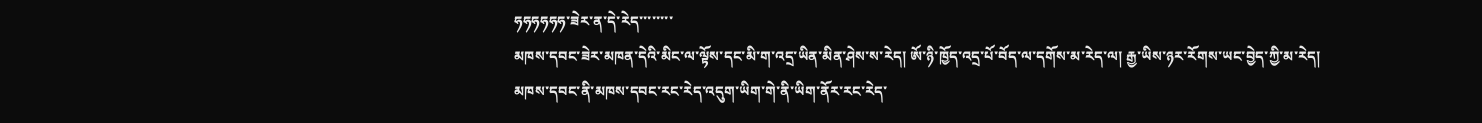ཧཧཧཧཧཧ་ཟེར་ན་དེ་རེད་་་་་་་་
མཁས་དབང་ཟེར་མཁན་དེའི་མིང་ལ་ལྟོས་དང་མི་ག་འདྲ་ཡིན་མིན་ཤེས་ས་རེད། ཨོ་ཉི་ཁྱོད་འདྲ་པོ་བོད་ལ་དགོས་མ་རེད་ལ། རྒྱ་ཡིས་ཉར་རོགས་ཡང་བྱེད་ཀྱི་མ་རེད།
མཁས་དབང་ནི་མཁས་དབང་རང་རེད་འདུག་ཡིག་གེ་ནི་ཡིག་ནོར་རང་རེད་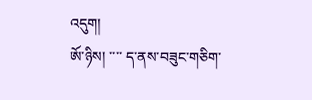འདུག།
ཨོ་ཉིས། ་་་་ ད་ནས་བཟུང་གཅིག་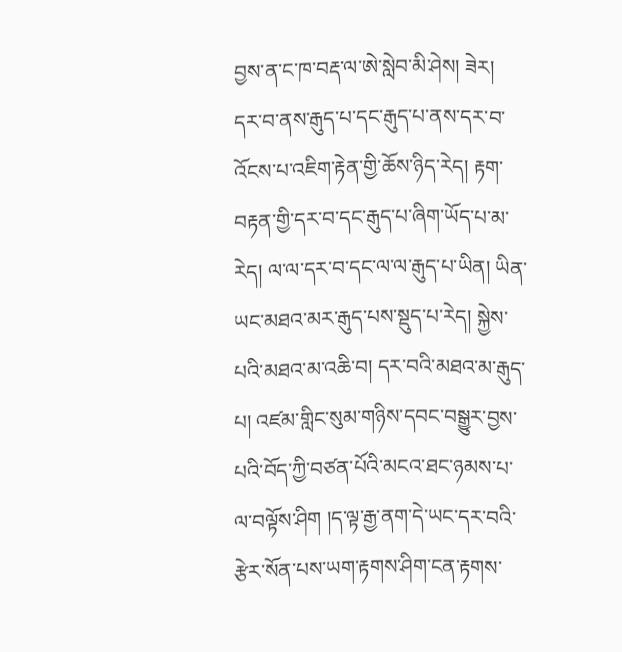བྱས་ན་ང་ཁ་བརྡ་ལ་ཨེ་སླེབ་མི་ཤེས། ཟེར།
དར་བ་ནས་རྒུད་པ་དང་རྒུད་པ་ནས་དར་བ་འོངས་པ་འཇིག་རྟེན་གྱི་ཆོས་ཉིད་རེད། རྟག་བརྟན་གྱི་དར་བ་དང་རྒུད་པ་ཞིག་ཡོད་པ་མ་རེད། ལ་ལ་དར་བ་དང་ལ་ལ་རྒུད་པ་ཡིན། ཡིན་ཡང་མཐའ་མར་རྒུད་པས་སྡུད་པ་རེད། སྐྱེས་པའི་མཐའ་མ་འཆི་བ། དར་བའི་མཐའ་མ་རྒུད་པ། འཛམ་གླིང་སུམ་གཉིས་དབང་བསྒྱུར་བྱས་པའི་བོད་ཀྱི་བཙན་པོའི་མངའ་ཐང་ཉམས་པ་ལ་བལྟོས་ཤིག །ད་ལྟ་རྒྱ་ནག་དེ་ཡང་དར་བའི་རྩེར་སོན་པས་ཡག་རྟགས་ཤིག་ངན་རྟགས་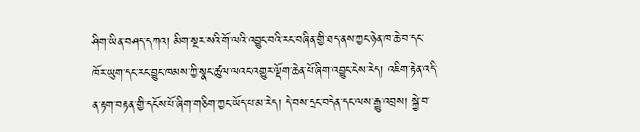ཤིག་ཡིན་བཤད་དཀའ། མིག་སྔར་སའི་གོ་ལའི་འབྱུང་བའི་རང་བཞིན་གྱི་ཐད་ནས་ཀྱང་ཉེན་ཁ་ཆེ་བ་དང་ཁོར་ཡུག་དང་རང་བྱུང་ཁམས་ཀྱི་སྣང་ཚུལ་ལའང་འགྱུར་ལྡོག་ཆེན་པོ་ཞིག་འབྱུང་ངེས་རེད། འཇིག་རྟེན་འདི་ན་རྟག་བརྟན་གྱི་དངོས་པོ་ཞིག་གཅིག་ཀྱང་ཡོད་པ་མ་རེད། དེ་བས་དྲང་བདེན་དང་ལས་རྒྱུ་འབྲས། སྐྱེ་བ་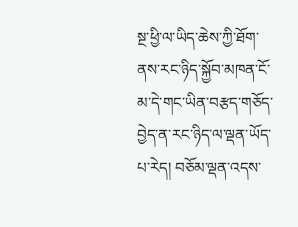སྔ་ཕྱི་ལ་ཡིད་ཆེས་ཀྱི་ཐོག་ནས་རང་ཉིད་སྐྱོབ་མཁན་ངོ་མ་དེ་གང་ཡིན་བརྩད་གཅོད་བྱེད་ན་རང་ཉིད་ལ་ལྡན་ཡོད་པ་རེད། བཅོམ་ལྡན་འདས་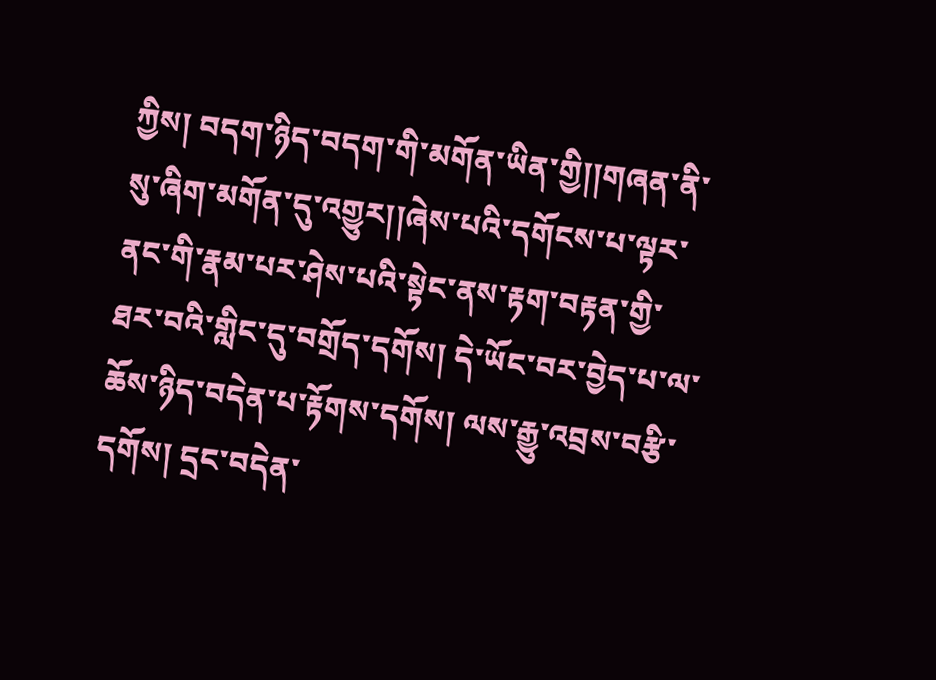ཀྱིས། བདག་ཉིད་བདག་གི་མགོན་ཡིན་གྱི།།གཞན་ནི་སུ་ཞིག་མགོན་དུ་འགྱུར།།ཞེས་པའི་དགོངས་པ་ལྟར་ནང་གི་རྣམ་པར་ཤེས་པའི་སྟེང་ནས་རྟག་བརྟན་གྱི་ཐར་བའི་གླིང་དུ་བགྲོད་དགོས། དེ་ཡོང་བར་བྱེད་པ་ལ་ཆོས་ཉིད་བདེན་པ་རྟོགས་དགོས། ལས་རྒྱུ་འབྲས་བརྩི་དགོས། དྲང་བདེན་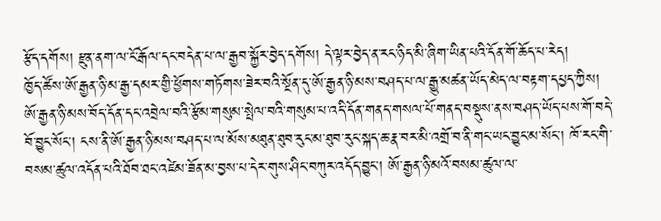རྩོད་དགོས། རྫུན་ནག་ལ་ངོ་རྒོལ་དང་བདེན་པ་ལ་རྒྱབ་སྐྱོར་བྱེད་དགོས། དེ་ལྟར་བྱེད་ན་རང་ཉིད་མི་ཞིག་ཡིན་པའི་དོན་གོ་ཆོད་པ་རེད།
ཁྱོད་ཚོས་ཨོ་རྒྱན་ཉི་མ་རྒྱ་དམར་གྱི་ཕྱོགས་གཏོགས་ཟེར་བའི་སྔོན་དུ་ཨོ་རྒྱན་ཉི་མས་བཤད་པ་ལ་རྒྱུ་མཚན་ཡོད་མེད་ལ་བརྟག་དཔྱད་ཀྱིས། ཨོ་རྒྱན་ཉི་མས་བོད་དོན་དང་འབྲེལ་བའི་རྩོམ་གསུམ་སྤེལ་བའི་གསུམ་པ་འདི་དོན་གནད་གསལ་པོ་གནད་བསྡུས་ནས་བཤད་ཡོད་པས་གོ་བདེ་བོ་བྱུང་སོང་། ངས་ནི་ཨོ་རྒྱན་ཉི་མས་བཤད་པ་ལ་མོས་མཐུན་ཐུབ་རུང་མ་ཐུབ་རུང་སྐད་ཆ་རྣ་བར་མི་འགྲོ་བ་ནི་གང་ཡང་བྱུང་མ་སོང་། ཁོ་རང་གི་བསམ་ཚུལ་འདོན་པའི་ཐོབ་ཐང་འཛེམ་ཟོན་མ་བྱས་པ་དེར་གུས་ཤིང་བཀུར་འདོད་བྱུང་། ཨོ་རྒྱན་ཉི་མའོ་བསམ་ཚུལ་ལ་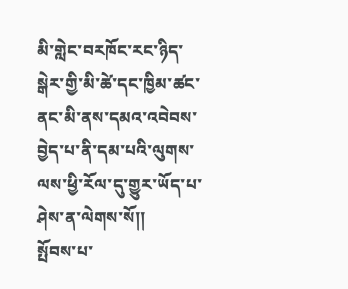མི་གླེང་བརཁོང་རང་ཉིད་སྒེར་གྱི་མི་ཚེ་དང་ཁྱིམ་ཚང་ནང་མི་ནས་དམའ་འབེབས་བྱེད་པ་ནི་དམ་པའི་ལུགས་ལས་ཕྱི་རོལ་དུ་གྱུར་ཡོད་པ་ཤེས་ན་ལེགས་སོ།།
སྤོབས་པ་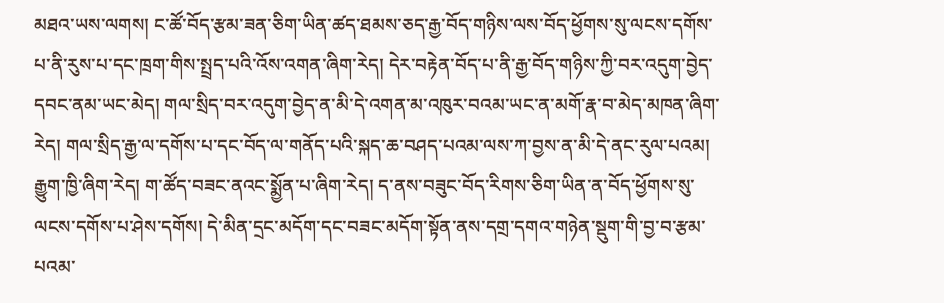མཐའ་ཡས་ལགས། ང་ཚོ་བོད་རྩམ་ཟན་ཅིག་ཡིན་ཚད་ཐམས་ཅད་རྒྱ་བོད་གཉིས་ལས་བོད་ཕྱོགས་སུ་ལངས་དགོས་པ་ནི་རུས་པ་དང་ཁྲག་གིས་སྤྲད་པའི་འོས་འགན་ཞིག་རེད། དེར་བརྟེན་བོད་པ་ནི་རྒྱ་བོད་གཉིས་ཀྱི་བར་འདུག་བྱེད་དབང་ནམ་ཡང་མེད། གལ་སྲིད་བར་འདུག་བྱེད་ན་མི་དེ་འགན་མ་འཁུར་བའམ་ཡང་ན་མགོ་རྣ་བ་མེད་མཁན་ཞིག་རེད། གལ་སྲིད་རྒྱ་ལ་དགོས་པ་དང་བོད་ལ་གནོད་པའི་སྐད་ཆ་བཤད་པའམ་ལས་ཀ་བྱས་ན་མི་དེ་ནང་རུལ་པའམ། རྒྱུག་ཁྱི་ཞིག་རེད། ག་ཚོད་བཟང་ནའང་སྨྱོན་པ་ཞིག་རེད། ད་ནས་བཟུང་བོད་རིགས་ཅིག་ཡིན་ན་བོད་ཕྱོགས་སུ་ལངས་དགོས་པ་ཤེས་དགོས། དེ་མིན་དྲང་མདོག་དང་བཟང་མདོག་སྟོན་ནས་དགྲ་དགའ་གཉེན་སྡུག་གི་བྱ་བ་རྩམ་པའམ་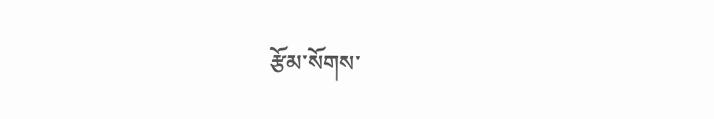རྩོམ་སོགས་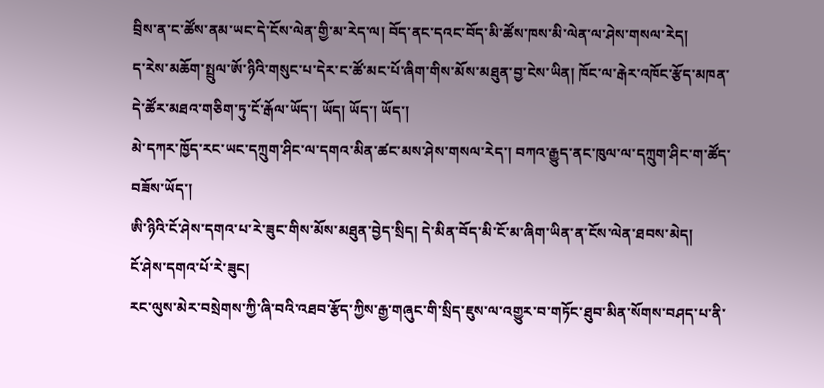བྲིས་ན་ང་ཚོས་ནམ་ཡང་དེ་ངོས་ལེན་གྱི་མ་རེད་ལ། བོད་ནང་དའང་བོད་མི་ཚོས་ཁས་མི་ལེན་ལ་ཤེས་གསལ་རེད།
ད་རེས་མཆོག་སྤྲུལ་ཨོ་ཉིའི་གསུང་པ་དེར་ང་ཚོ་མང་པོ་ཞིག་གིས་མོས་མཐུན་བྱ་ངེས་ཡིན། ཁོང་ལ་རྒེར་འཁོང་རྩོད་མཁན་དེ་ཚོར་མཐའ་གཅིག་ཏུ་ངོ་རྒོལ་ཡོད་། ཡོད། ཡོད་། ཡོད་།
མེ་དཀར་ཁྱོད་རང་ཡང་དཀྲུག་ཤིང་ལ་དགའ་མིན་ཚང་མས་ཤེས་གསལ་རེད་། བཀའ་རྒྱུད་ནང་ཁུལ་ལ་དཀྲུག་ཤིང་ག་ཚོད་བཟོས་ཡོད་།
ཨི་ཉིའི་ངོ་ཤེས་དགའ་པ་རེ་ཟུང་གིས་མོས་མཐུན་བྱེད་སྲིད། དེ་མིན་བོད་མི་ངོ་མ་ཞིག་ཡིན་ན་ངོས་ལེན་ཐབས་མེད།
ངོ་ཤེས་དགའ་པོ་རེ་ཟུང།
རང་ལུས་མེར་བསྲེགས་ཀྱི་ཞི་བའི་འཐབ་རྩོད་ཀྱིས་རྒྱ་གཞུང་གི་སྲིད་ཇུས་ལ་འགྱུར་བ་གཏོང་ཐུབ་མིན་སོགས་བཤད་པ་ནི་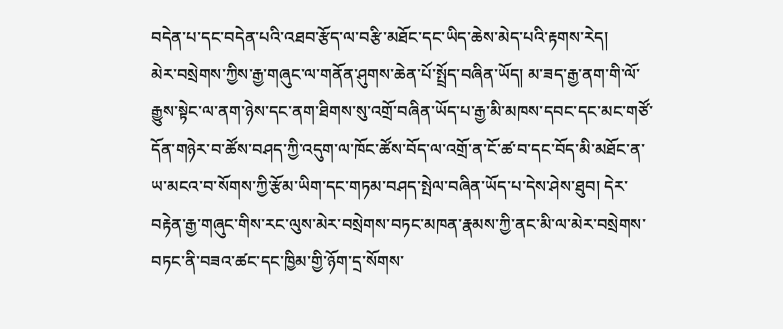བདེན་པ་དང་བདེན་པའི་འཐབ་རྩོད་ལ་བརྩི་མཐོང་དང་ཡིད་ཆེས་མེད་པའི་རྟགས་རེད།
མེར་བསྲེགས་ཀྱིས་རྒྱ་གཞུང་ལ་གནོན་ཤུགས་ཆེན་པོ་སྤྲོད་བཞིན་ཡོད། མ་ཟད་རྒྱ་ནག་གི་ལོ་རྒྱུས་སྟེང་ལ་ནག་ཉེས་དང་ནག་ཐིགས་སུ་འགྲོ་བཞིན་ཡོད་པ་རྒྱ་མི་མཁས་དབང་དང་མང་གཙོ་དོན་གཉེར་བ་ཚོས་བཤད་ཀྱི་འདུག་ལ་ཁོང་ཚོས་བོད་ལ་འགྲོ་ན་ངོ་ཚ་བ་དང་བོད་མི་མཐོང་ན་ཡ་མངའ་བ་སོགས་ཀྱི་རྩོམ་ཡིག་དང་གཏམ་བཤད་སྤེལ་བཞིན་ཡོད་པ་དེས་ཤེས་ཐུབ། དེར་བརྟེན་རྒྱ་གཞུང་གིས་རང་ལུས་མེར་བསྲེགས་བཏང་མཁན་རྣམས་ཀྱི་ནང་མི་ལ་མེར་བསྲེགས་བཏང་ནི་བཟའ་ཚང་དང་ཁྱིམ་གྱི་ཉོག་དྲ་སོགས་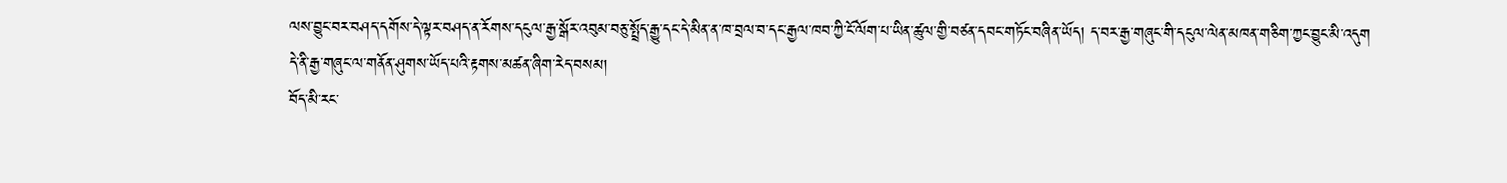ལས་བྱུང་བར་བཤད་དགོས་དེ་ལྟར་བཤད་ན་རོགས་དངུལ་རྒྱ་སྒོར་འབུམ་བཅུ་སྤྲོད་རྒྱུ་དང་དེ་མིན་ན་ཁ་བྲལ་བ་དང་རྒྱལ་ཁབ་ཀྱི་ངོ་ལོག་པ་ཡིན་ཚུལ་གྱི་བཙན་དབང་གཏོང་བཞིན་ཡོད། ད་བར་རྒྱ་གཞུང་གི་དངུལ་ལེན་མཁན་གཅིག་ཀྱང་བྱུང་མི་འདུག
དེ་ནི་རྒྱ་གཞུང་ལ་གནོན་ཤུགས་ཡོད་པའི་རྟགས་མཚན་ཞིག་རེད་བསམ།
བོད་མི་རང་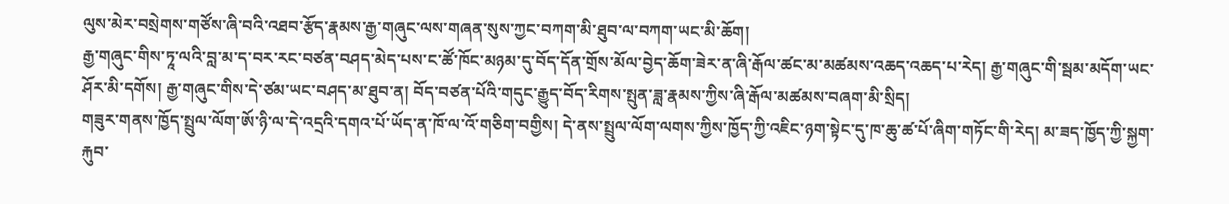ལུས་མེར་བསྲེགས་གཙོས་ཞི་བའི་འཐབ་རྩོད་རྣམས་རྒྱ་གཞུང་ལས་གཞན་སུས་ཀྱང་བཀག་མི་ཐུབ་ལ་བཀག་ཡང་མི་ཆོག།
རྒྱ་གཞུང་གིས་ཏཱ་ལའི་བླ་མ་ད་བར་རང་བཙན་བཤད་མེད་པས་ང་ཚོ་ཁོང་མཉམ་དུ་བོད་དོན་གྲོས་མོལ་བྱེད་ཆོག་ཟེར་ན་ཞི་རྒོལ་ཚང་མ་མཚམས་འཆད་འཆད་པ་རེད། རྒྱ་གཞུང་གི་སྦམ་མདོག་ཡང་ཤོར་མི་དགོས། རྒྱ་གཞུང་གིས་དེ་ཙམ་ཡང་བཤད་མ་ཐུབ་ན། བོད་བཙན་པོའི་གདུང་རྒྱུད་བོད་རིགས་སྤུན་ཟླ་རྣམས་ཀྱིས་ཞི་རྒོལ་མཚམས་བཞག་མི་སྲིད།
གཟུར་གནས་ཁྱོད་སྤྲུལ་ལོག་ཨོ་ཉི་ལ་དེ་འདྲའི་དགའ་པོ་ཡོད་ན་ཁོ་ལ་འོ་གཅིག་བགྱིས། དེ་ནས་སྤྲུལ་ལོག་ལགས་ཀྱིས་ཁྱོད་ཀྱི་འཇིང་ཉག་སྟེང་དུ་ཁ་ཆུ་ཚ་པོ་ཞིག་གཏོང་གི་རེད། མ་ཟད་ཁྱོད་ཀྱི་སྐྱག་རྐུབ་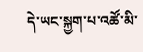དེ་ཡང་སྐྱག་པ་འཚོ་མི་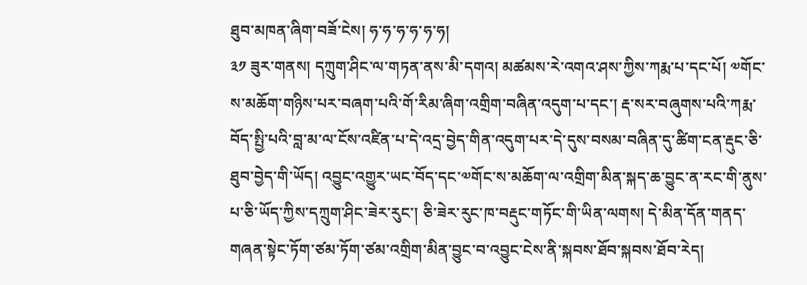ཐུབ་མཁན་ཞིག་བཟོ་ངེས། ཧ་ཧ་ཧ་ཧ་ཧ་ཧ།
༣༡ ཟུར་གནས། དཀྲུག་ཤིང་ལ་གཏན་ནས་མི་དགའ། མཚམས་རེ་འགའ་ཤས་ཀྱིས་ཀརྨ་པ་དང་པོ། ༧གོང་ས་མཆོག་གཉིས་པར་བཞག་པའི་གོ་རིམ་ཞིག་འགྲིག་བཞིན་འདུག་པ་དང་། རྡ་སར་བཞུགས་པའི་ཀརྨ་བོད་སྤྱི་པའི་བླ་མ་ལ་ངོས་འཛིན་པ་དེ་འདྲ་བྱེད་གིན་འདུག་པར་དེ་དུས་བསམ་བཞིན་དུ་ཚིག་ངན་རྡུང་ཅི་ཐུབ་བྱེད་གི་ཡོད། འབྱུང་འགྱུར་ཡང་བོད་དང་༧གོང་ས་མཆོག་ལ་འགྲིག་མིན་སྐད་ཆ་བྱུང་ན་རང་གི་ནུས་པ་ཅི་ཡོད་ཀྱིས་དཀྲུག་ཤིང་ཟེར་རུང་། ཅི་ཟེར་རུང་ཁ་བརྡུང་གཏོང་གི་ཡིན་ལགས། དེ་མིན་དོན་གནད་གཞན་སྟེང་ཏོག་ཙམ་ཏོག་ཙམ་འགྲིག་མིན་བྱུང་བ་འབྱུང་ངེས་ནི་སྐབས་ཐོབ་སྐབས་ཐོབ་རེད།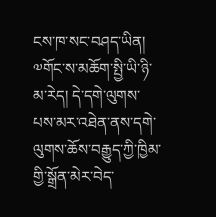ངས་ཁ་སང་བཤད་ཡིན། ༧གོང་ས་མཆོག་སྤྱི་ཡི་ཉི་མ་རེད། དེ་དགེ་ལུགས་པས་མར་འཐེན་ནས་དགེ་ལུགས་ཆོས་བརྒྱུད་ཀྱི་ཁྱིམ་གྱི་སྒྲོན་མེར་བེད་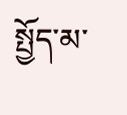སྤྱོད་མ་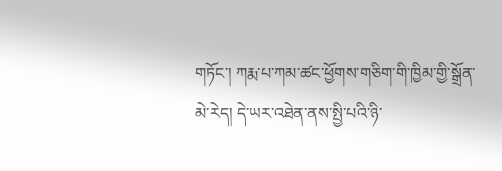གཏོང་། ཀརྨ་པ་ཀམ་ཚང་ཕྱོགས་གཅིག་གི་ཁྱིམ་གྱི་སྒྲོན་མེ་རེད། དེ་ཡར་འཐེན་ནས་སྤྱི་པའི་ཉི་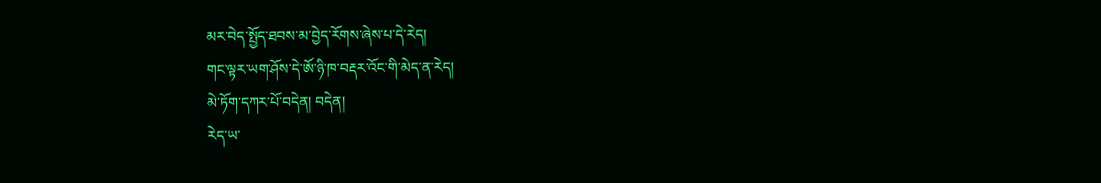མར་བེད་སྤྱོད་ཐབས་མ་བྱེད་རོགས་ཞེས་པ་དེ་རེད།
གང་ལྟར་ཡག་ཤོས་དེ་ཨོ་ཉི་ཁ་བརྡར་འོང་གི་མེད་ན་རེད།
མེ་ཏོག་དཀར་པོ་བདེན། བདེན།
རེད་ཡ་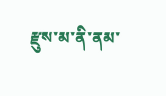རྫུས་མ་ནི་ནམ་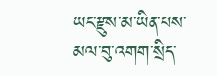ཡང་རྫུས་མ་ཡིན་པས་མལ་བུ་འགག་སྲིད་